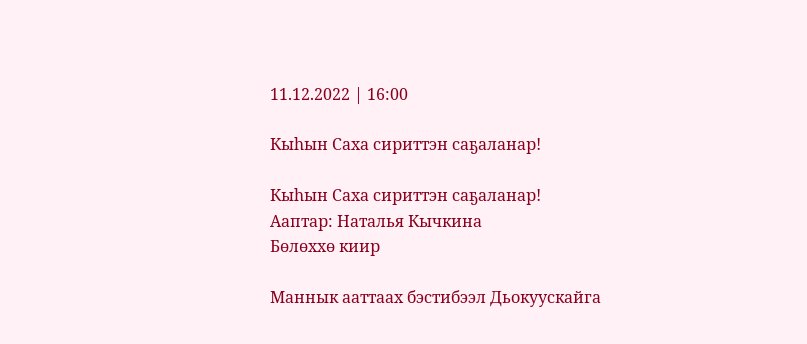11.12.2022 | 16:00

Кыһын Саха сириттэн саҕаланар!

Кыһын Саха сириттэн саҕаланар!
Ааптар: Наталья Кычкина
Бөлөххө киир

Маннык ааттаах бэстибээл Дьокуускайга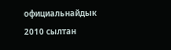официальнайдык  2010 сылтан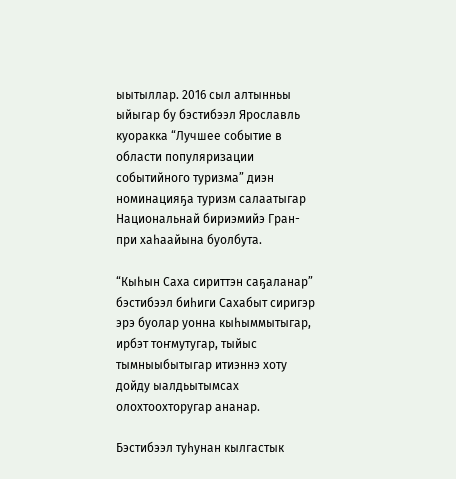ыытыллар. 2016 сыл алтынньы ыйыгар бу бэстибээл Ярославль куоракка “Лучшее событие в области популяризации событийного туризма” диэн номинацияҕа туризм салаатыгар Национальнай бириэмийэ Гран-при хаһаайына буолбута.

“Кыһын Саха сириттэн саҕаланар” бэстибээл биһиги Сахабыт сиригэр эрэ буолар уонна кыһыммытыгар, ирбэт тоҥмутугар, тыйыс тымныыбытыгар итиэннэ хоту дойду ыалдьытымсах олохтоохторугар ананар.

Бэстибээл туһунан кылгастык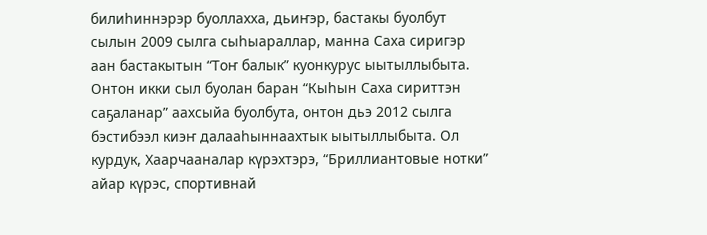билиһиннэрэр буоллахха, дьиҥэр, бастакы буолбут сылын 2009 сылга сыһыараллар, манна Саха сиригэр аан бастакытын “Тоҥ балык” куонкурус ыытыллыбыта. Онтон икки сыл буолан баран “Кыһын Саха сириттэн саҕаланар” аахсыйа буолбута, онтон дьэ 2012 сылга бэстибээл киэҥ далааһыннаахтык ыытыллыбыта. Ол курдук, Хаарчааналар күрэхтэрэ, “Бриллиантовые нотки” айар күрэс, спортивнай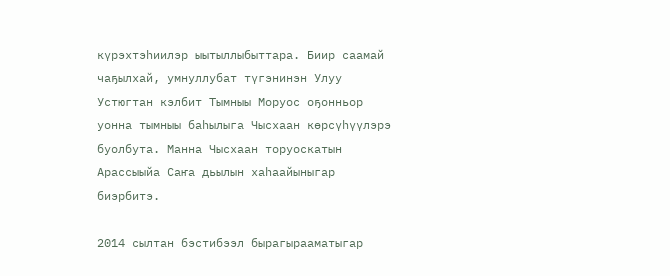күрэхтэһиилэр ыытыллыбыттара. Биир саамай чаҕылхай, умнуллубат түгэнинэн Улуу Устюгтан кэлбит Тымныы Моруос оҕонньор уонна тымныы баһылыга Чысхаан көрсүһүүлэрэ буолбута. Манна Чысхаан торуоскатын Арассыыйа Саҥа дьылын хаһаайыныгар биэрбитэ.

2014 сылтан бэстибээл бырагырааматыгар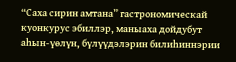“Саха сирин амтана” гастрономическай куонкурус эбиллэр, маныаха дойдубут аһын-үөлүн, бүлүүдэлэрин билиһиннэрии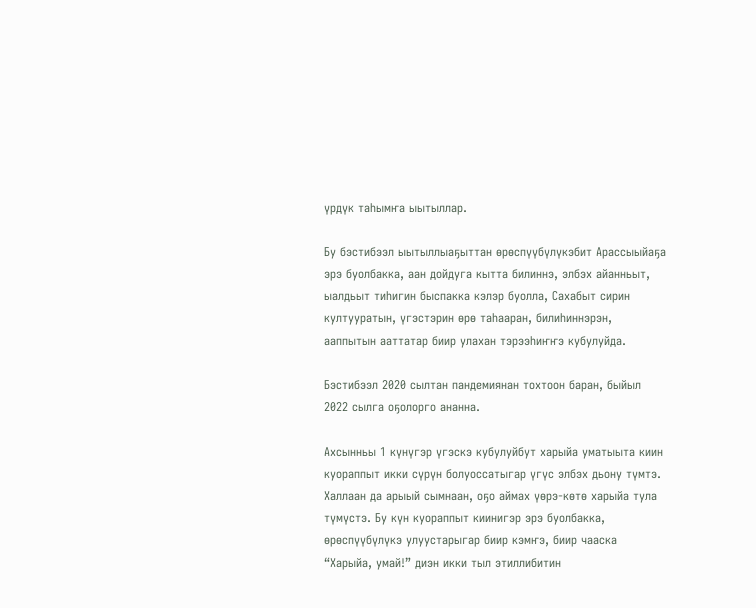үрдүк таһымҥа ыытыллар.

Бу бэстибээл ыытыллыаҕыттан өрөспүүбүлүкэбит Арассыыйаҕа эрэ буолбакка, аан дойдуга кытта билиннэ, элбэх айанньыт, ыалдьыт тиһигин быспакка кэлэр буолла, Сахабыт сирин култууратын, үгэстэрин өрө таһааран, билиһиннэрэн, ааппытын ааттатар биир улахан тэрээһиҥҥэ кубулуйда.

Бэстибээл 2020 сылтан пандемиянан тохтоон баран, быйыл 2022 сылга оҕолорго ананна.

Ахсынньы 1 күнүгэр үгэскэ кубулуйбут харыйа уматыыта киин куораппыт икки сүрүн болуоссатыгар үгүс элбэх дьону түмтэ. Халлаан да арыый сымнаан, оҕо аймах үөрэ-көтө харыйа тула түмүстэ. Бу күн куораппыт киинигэр эрэ буолбакка, өрөспүүбүлүкэ улуустарыгар биир кэмҥэ, биир чааска “Харыйа, умай!” диэн икки тыл этиллибитин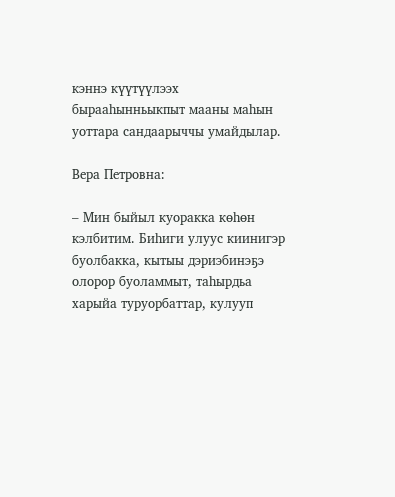кэннэ күүтүүлээх бырааһынньыкпыт мааны маһын уоттара сандаарыччы умайдылар.

Вера Петровна:

– Мин быйыл куоракка көһөн кэлбитим. Биһиги улуус киинигэр буолбакка, кытыы дэриэбинэҕэ олорор буоламмыт, таһырдьа харыйа туруорбаттар, кулууп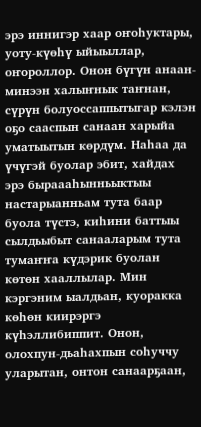эрэ иннигэр хаар оҥоһуктары, уоту-күөһү ыйыыллар, оҥороллор. Онон бүгүн анаан-минээн халыҥнык таҥнан, сүрүн болуоссаппытыгар кэлэн оҕо сааспын санаан харыйа уматыытын көрдүм. Наһаа да үчүгэй буолар эбит, хайдах эрэ быраааһынньыктыы настарыанньам тута баар буола түстэ, киһини баттыы сылдьыбыт санааларым тута тумаҥҥа күдэрик буолан көтөн хааллылар. Мин кэргэним ыалдьан, куоракка көһөн киирэргэ күһэллибиппит. Онон, олохпун-дьаһахпын соһуччу уларытан, онтон санаарҕаан,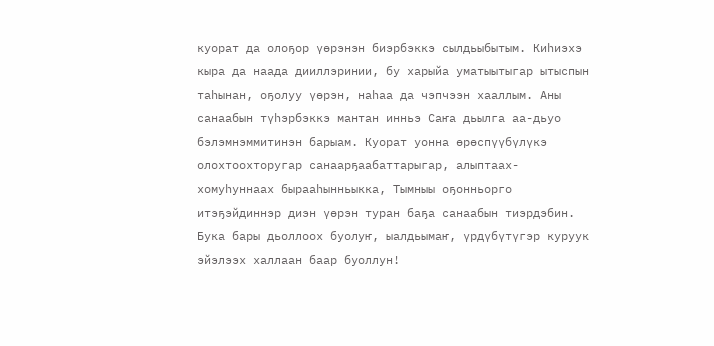куорат да олоҕор үөрэнэн биэрбэккэ сылдьыбытым. Киһиэхэ кыра да наада дииллэринии, бу харыйа уматыытыгар ытыспын таһынан, оҕолуу үөрэн, наһаа да чэпчээн хааллым. Аны санаабын түһэрбэккэ мантан инньэ Саҥа дьылга аа-дьуо бэлэмнэммитинэн барыам. Куорат уонна өрөспүүбүлүкэ олохтоохторугар санаарҕаабаттарыгар, алыптаах-хомуһуннаах бырааһынньыкка, Тымныы оҕонньорго итэҕэйдиннэр диэн үөрэн туран баҕа санаабын тиэрдэбин. Бука бары дьоллоох буолуҥ, ыалдьымаҥ, үрдүбүтүгэр куруук эйэлээх халлаан баар буоллун!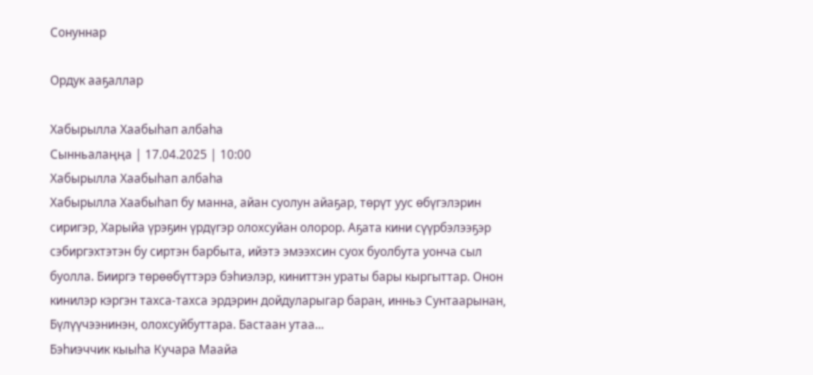Сонуннар

Ордук ааҕаллар

Хабырылла Хаабыһап албаһа
Сынньалаңңа | 17.04.2025 | 10:00
Хабырылла Хаабыһап албаһа
Хабырылла Хаабыһап бу манна, айан суолун айаҕар, төрүт уус өбүгэлэрин сиригэр, Харыйа үрэҕин үрдүгэр олохсуйан олорор. Аҕата кини сүүрбэлээҕэр сэбиргэхтэтэн бу сиртэн барбыта, ийэтэ эмээхсин суох буолбута уонча сыл буолла. Бииргэ төрөөбүттэрэ бэһиэлэр, киниттэн ураты бары кыргыттар. Онон кинилэр кэргэн тахса-тахса эрдэрин дойдуларыгар баран, инньэ Сунтаарынан, Бүлүүчээнинэн, олохсуйбуттара. Бастаан утаа...
Бэһиэччик кыыһа Кучара Маайа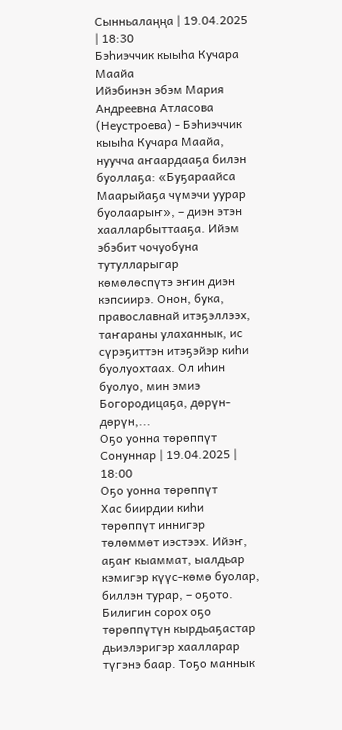Сынньалаңңа | 19.04.2025 | 18:30
Бэһиэччик кыыһа Кучара Маайа
Ийэбинэн эбэм Мария Андреевна Атласова (Неустроева) - Бэһиэччик кыыһа Кучара Маайа, нуучча аҥаардааҕа билэн буоллаҕа: «Буҕараайса Маарыйаҕа чүмэчи уурар буолаарыҥ», – диэн этэн хаалларбыттааҕа. Ийэм эбэбит чочуобуна тутулларыгар көмөлөспүтэ эҥин диэн кэпсиирэ. Онон, бука, православнай итэҕэллээх, таҥараны улаханнык, ис сүрэҕиттэн итэҕэйэр киһи буолуохтаах. Ол иһин буолуо, мин эмиэ Богородицаҕа, дөрүн-дөрүн,...
Оҕо уонна төрөппүт
Сонуннар | 19.04.2025 | 18:00
Оҕо уонна төрөппүт
Хас биирдии киһи төрөппүт иннигэр төлөммөт иэстээх. Ийэҥ, аҕаҥ кыаммат, ыалдьар кэмигэр күүс-көмө буолар, биллэн турар, – оҕото.  Билигин сорох оҕо төрөппүтүн кырдьаҕастар дьиэлэригэр хаалларар түгэнэ баар. Тоҕо маннык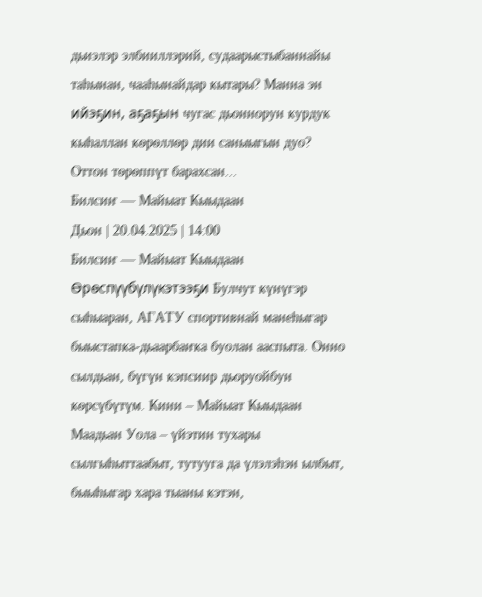дьиэлэр элбииллэрий, судаарыстыбаннайы таһынан, чааһынайдар кытары? Манна эн ийэҕин, аҕаҕын чугас дьоннорун курдук кыһаллан көрөллөр дии саныыгын дуо? Оттон төрөппүт барахсан...
Билсиҥ — Майыат Кыыдаан
Дьон | 20.04.2025 | 14:00
Билсиҥ — Майыат Кыыдаан
Өрөспүүбүлүкэтээҕи Булчут күнүгэр сыһыаран, АГАТУ спортивнай манеһыгар быыстапка-дьаарбаҥка буолан ааспыта. Онно сылдьан, бүгүн кэпсиир дьоруойбун көрсүбүтүм. Кини – Майыат Кыыдаан Маадьан Уола – үйэтин тухары сылгыһыттаабыт, тутууга да үлэлэһэн ылбыт, быыһыгар хара тыаны кэтэн,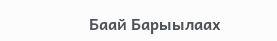Баай Барыылаах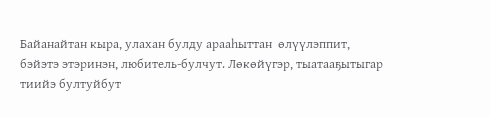Байанайтан кыра, улахан булду арааһыттан  өлүүлэппит,  бэйэтэ этэринэн, любитель-булчут. Лөкөйүгэр, тыатааҕытыгар тиийэ бултуйбут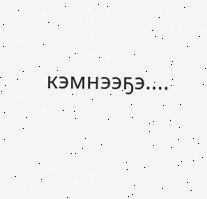кэмнээҕэ....